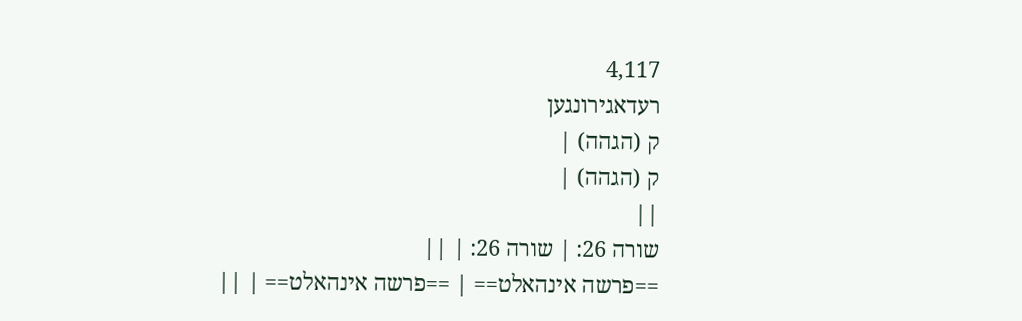4,117
רעדאגירונגען
ק (הגהה) |
ק (הגהה) |
||
שורה 26: | שורה 26: | ||
==פרשה אינהאלט== | ==פרשה אינהאלט== | ||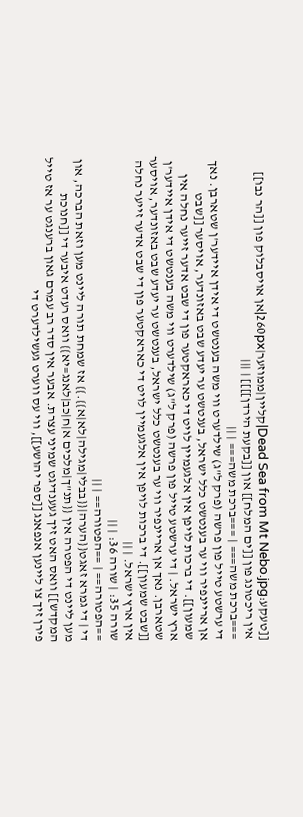[[טעקע:Dead Sea from Mt Nebo.jpg|קליין|ממוזער|260px|אן אויסבלוק פון [[הר נבו]] אין ריכטונג פון [[ים המלח]] און [[בקעת הירדן]]]] | |||
===ברכת משה=== | ===ברכת משה=== | ||
די ערשטע טייל פון פרשה (פרק ל"ג) שילדערט ווי משה בענטשט די אידן איידער'ן שטארבן. נאך אן אריינפיר ווי ער בענטשט כלל ישראל, בענטשט ער יעדע שבט באזונדער, אויסער [[שבט שמעון]]. די ברכות לויפן אין אלגעמיין לויט די כאראקטער פון די שבט אדער זייער נחלה אין ארץ ישראל. | די ערשטע טייל פון פרשה (פרק ל"ג) שילדערט ווי משה בענטשט די אידן איידער'ן שטארבן. נאך אן אריינפיר ווי ער בענטשט כלל ישראל, בענטשט ער יעדע שבט באזונדער, אויסער [[שבט שמעון]]. די ברכות לויפן אין אלגעמיין לויט די כאראקטער פון די שבט אדער זייער נחלה אין ארץ ישראל. | ||
שורה 35: | שורה 36: | ||
==הפטורה== | ==הפטורה== | ||
די | די גמרא זאגט{{הערה|{{בבלי|מגילה|לא|א}}.}} אז שמחת תורה ליינט מען וזאת הברכה, און מען ליינט די הפטרה אין {{תנ"ך|מלכים א|ח|כב|לאנג=יא}} וואס רעדט איבער די [[חנוכת המקדש]] וואס האט זיך געענדיגט שמיני עצרת. אבער אין סדר רב עמרם גאון ברענגט ער אז טייל פירן זיך צו ליינען אנפאנג [[ספר יהושע]], ווי עס ווערט געשילדערט די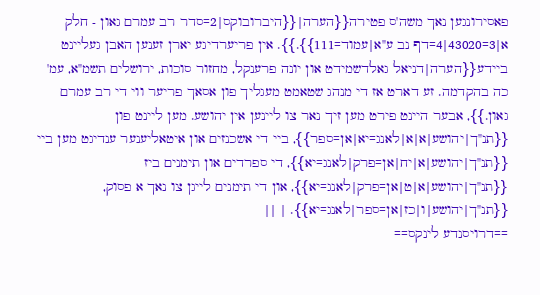פאסירונגען נאך משה'ס פטירה{{הערה|{{היברובוקס|2=סדר רב עמרם גאון - חלק א|3=43020|4=דף נב ע"א|עמוד=111}}.}}. אין פריערדיגע יארן זענען האבן געליינט ביידע{{הערה|דניאל גאלדשמידט און יונה פרענקל, מחזור סוכות, ירושלים תשמ"א, עמ' כה בהקדמה. זע דארט אז די מנהג שטאמט מעגליך פון אסאך פריער ווי די רב עמרם גאון.}}, אבער היינט פירט מען זיך נאר צו ליינען אין יהושע. מען ליינט פון {{תנ"ך|יהושע|א|א|לאנג=יא|אן=ספר}}, ביי די אשכנזים און איטאליענער ענדיגט מען ביי {{תנ"ך|יהושע|א|יח|אן=פרק|לאנג=יא}}, די ספרדים און תימנים ביז {{תנ"ך|יהושע|א|ט|אן=פרק|לאנג=יא}}, און די תימנים לייגן צו נאך א פסוק, {{תנ"ך|יהושע|ו|כז|אן=ספר|לאנג=יא}}. | ||
==דרויסנדע לינקס==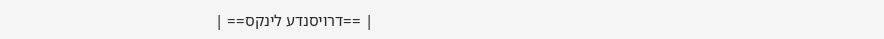| ==דרויסנדע לינקס== |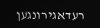רעדאגירונגען